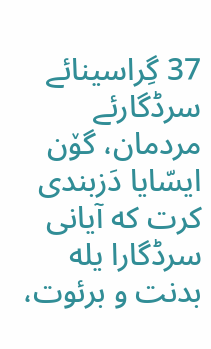37 گِراسینائے سرڈگارئے مردمان، گۆن ایسّایا دَزبندی کرت که آیانی سرڈگارا یله بدنت و برئوت،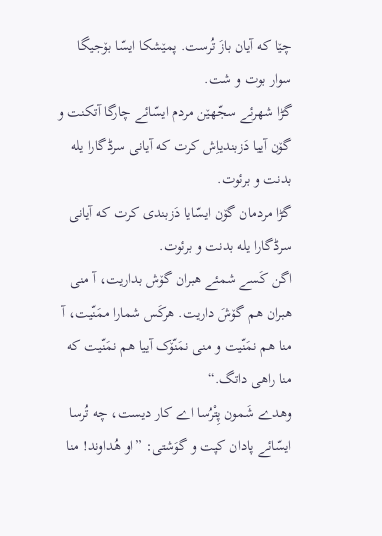چێا که آیان بازَ تُرست. پمێشکا ایسّا بۆجیگا سوار بوت و شت.
گڑا شهرئے سجّهێن مردم ایسّائے چارگا آتکنت و گۆن آییا دَزبندیاِش کرت که آیانی سرڈگارا یله بدنت و برئوت.
گڑا مردمان گۆن ایسّایا دَزبندی کرت که آیانی سرڈگارا یله بدنت و برئوت.
اگن کَسے شمئے هبران گۆش بداریت، آ منی هبران هم گۆشَ داریت. هرکَس شمارا ممَنّیت، آ منا هم نمَنّیت و منی نمَنّۆک آییا هم نمَنّیت که منا راهی داتگ.“
وهدے شَمون پِتْرُسا اے کار دیست، چه تُرسا ایسّائے پادان کپت و گوَشتی: ”او هُداوند! منا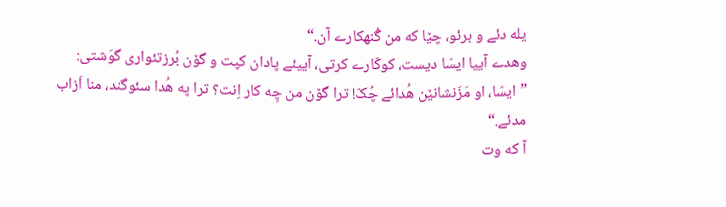یله دئے و برئو، چێا که من گُنهکارے آن.“
وهدے آییا ایسّا دیست، کوکّارے کرتی، آییئے پادان کپت و گۆن بُرزتئواری گوَشتی: ”ایسّا، او مَزَنشانێن هُدائے چُکّ! ترا گۆن من چِه کار اِنت؟ ترا په هُدا سئوگند، منا اَزاب مدئے.“
آ که وت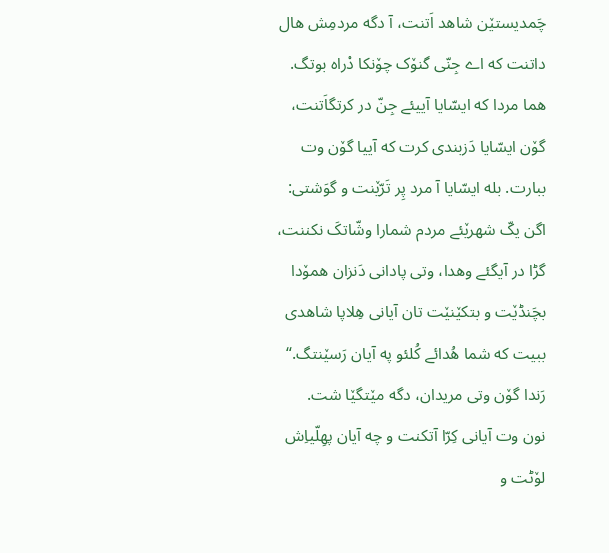چَمدیستێن شاهد اَتنت، آ دگه مردمِش هال داتنت که اے جِنّی گنۆک چۆنکا دْراه بوتگ.
هما مردا که ایسّایا آییئے جِنّ در کرتگاَتنت، گۆن ایسّایا دَزبندی کرت که آییا گۆن وت ببارت. بله ایسّایا آ مرد پِر تَرّێنت و گوَشتی:
اگن یکّ شهرێئے مردم شمارا وشّاتکَ نکننت، گڑا در آیگئے وهدا، وتی پادانی دَنزان همۆدا بچَنڈێت و بتکێنێت تان آیانی هِلاپا شاهدی ببیت که شما هُدائے کُلئو په آیان رَسێنتگ.“
رَندا گۆن وتی مریدان، دگه مێتگێا شت.
نون وت آیانی کِرّا آتکنت و چه آیان پهِلّیاِش لۆٹت و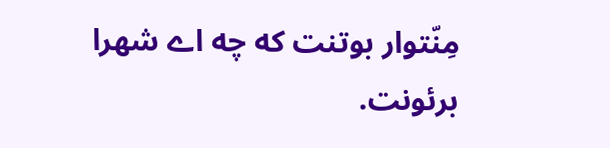مِنّتوار بوتنت که چه اے شهرا برئونت.